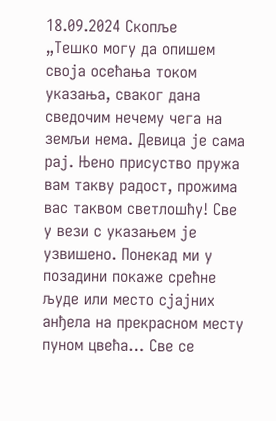18.09.2024 Скопље
„Тешко могу да опишем своја осећања током указања, сваког дана сведочим нечему чега на земљи нема. Девица је сама рај. Њено присуство пружа вам такву радост, прожима вас таквом светлошћу! Све у вези с указањем је узвишено. Понекад ми у позадини покаже срећне људе или место сјајних анђела на прекрасном месту пуном цвећа… Све се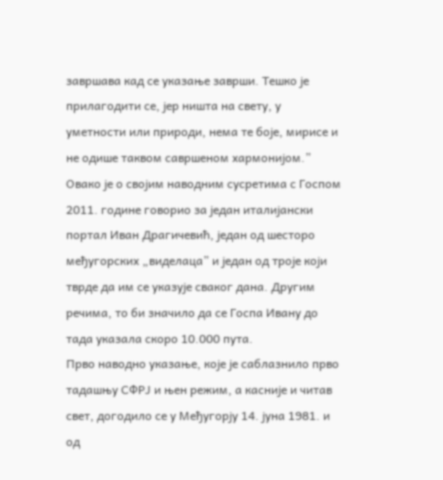завршава кад се указање заврши. Тешко је прилагодити се, јер ништа на свету, у уметности или природи, нема те боје, мирисе и не одише таквом савршеном хармонијом.”
Овако је о својим наводним сусретима с Госпом 2011. године говорио за један италијански портал Иван Драгичевић, један од шесторо међугорских „виделаца” и један од троје који тврде да им се указује сваког дана. Другим речима, то би значило да се Госпа Ивану до тада указала скоро 10.000 пута.
Прво наводно указање, које је саблазнило прво тадашњу СФРЈ и њен режим, а касније и читав свет, догодило се у Међугорју 14. јуна 1981. и од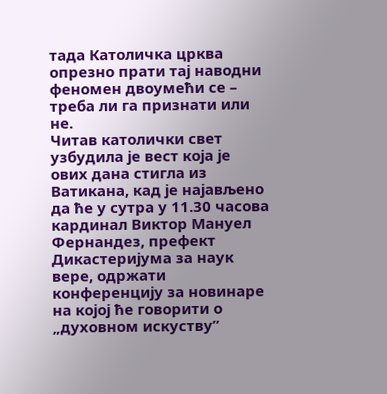тада Католичка црква опрезно прати тај наводни феномен двоумећи се – треба ли га признати или не.
Читав католички свет узбудила је вест која је ових дана стигла из Ватикана, кад је најављено да ће у сутра у 11.30 часова кардинал Виктор Мануел Фернандез, префект Дикастеријума за наук вере, одржати конференцију за новинаре на којој ће говорити о „духовном искуству”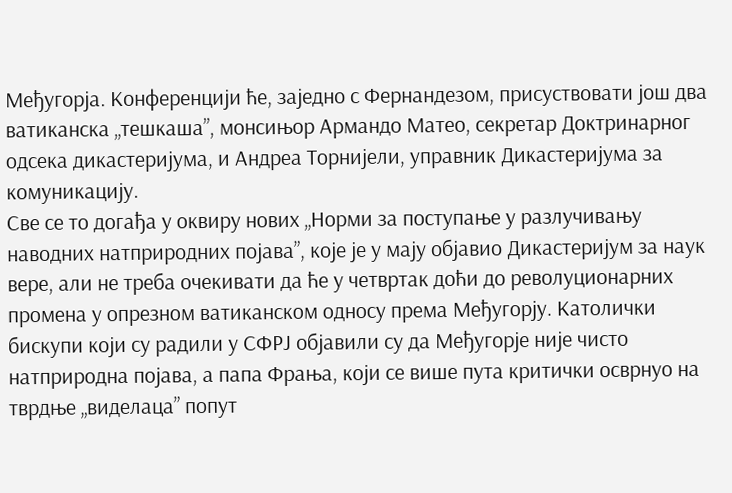Међугорја. Конференцији ће, заједно с Фернандезом, присуствовати још два ватиканска „тешкаша”, монсињор Армандо Матео, секретар Доктринарног одсека дикастеријума, и Андреа Торнијели, управник Дикастеријума за комуникацију.
Све се то догађа у оквиру нових „Норми за поступање у разлучивању наводних натприродних појава”, које је у мају објавио Дикастеријум за наук вере, али не треба очекивати да ће у четвртак доћи до револуционарних промена у опрезном ватиканском односу према Међугорју. Католички бискупи који су радили у СФРЈ објавили су да Међугорје није чисто натприродна појава, а папа Фрања, који се више пута критички осврнуо на тврдње „виделаца” попут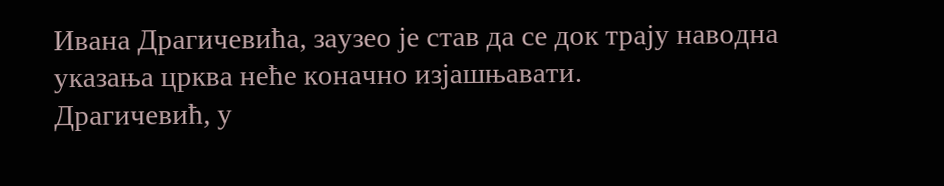Ивана Драгичевића, заузео је став да се док трају наводна указања црква неће коначно изјашњавати.
Драгичевић, у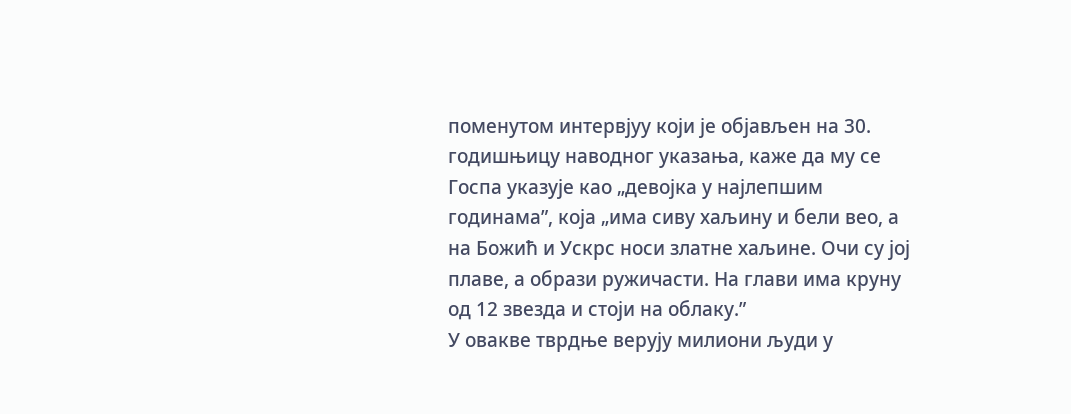поменутом интервјуу који је објављен на 30. годишњицу наводног указања, каже да му се Госпа указује као „девојка у најлепшим годинама”, која „има сиву хаљину и бели вео, а на Божић и Ускрс носи златне хаљине. Очи су јој плаве, а образи ружичасти. На глави има круну од 12 звезда и стоји на облаку.”
У овакве тврдње верују милиони људи у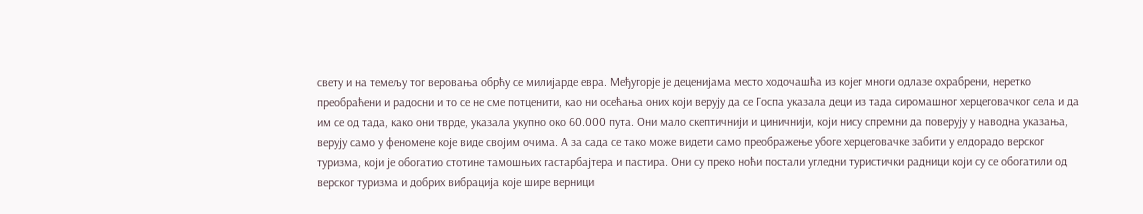свету и на темељу тог веровања обрћу се милијарде евра. Међугорје је деценијама место ходочашћа из којег многи одлазе охрабрени, неретко преобраћени и радосни и то се не сме потценити, као ни осећања оних који верују да се Госпа указала деци из тада сиромашног херцеговачког села и да им се од тада, како они тврде, указала укупно око 60.000 пута. Они мало скептичнији и циничнији, који нису спремни да поверују у наводна указања, верују само у феномене које виде својим очима. А за сада се тако може видети само преображење убоге херцеговачке забити у елдорадо верског туризма, који је обогатио стотине тамошњих гастарбајтера и пастира. Они су преко ноћи постали угледни туристички радници који су се обогатили од верског туризма и добрих вибрација које шире верници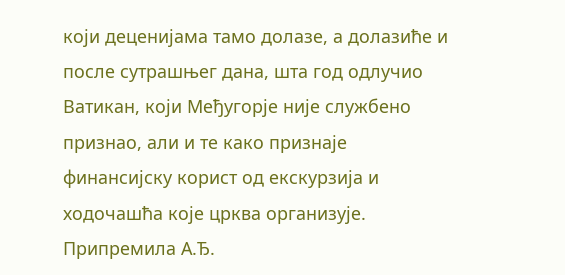који деценијама тамо долазе, а долазиће и после сутрашњег дана, шта год одлучио Ватикан, који Међугорје није службено признао, али и те како признаје финансијску корист од екскурзија и ходочашћа које црква организује.
Припремила А.Ђ.